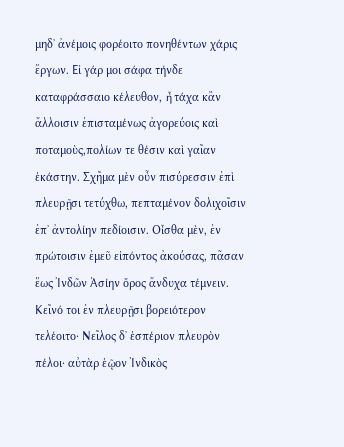μηδʼ ἀνέμοις φορέοιτο πονηθέντων χάρις ἔργων. Εἰ γάρ μοι σάφα τήνδε καταφράσσαιο κέλευθον, ἦ τάχα κἂν ἄλλοισιν ἐπισταμένως ἀγορεύοις καὶ ποταμοὺς,πολίων τε θέσιν καὶ γαῖαν ἑκάστην. Σχῆμα μὲν οὖν πισύρεσσιν ἐπὶ πλευρῇσι τετύχθω, πεπταμένον δολιχοῖσιν ἐπʼ ἀντολίην πεδίοισιν. Οἶσθα μὲν, ἐν πρώτοισιν ἐμεῦ εἰπόντος ἀκούσας, πᾶσαν ἕως Ἰνδῶν Ἀσίην ὄρος ἄνδυχα τέμνειν. Κεῖνό τοι ἐν πλευρῇσι βορειότερον τελέοιτο· Νεῖλος δʼ ἑσπέριον πλευρὸν πέλοι· αὐτὰρ ἑῷον Ἰνδικὸς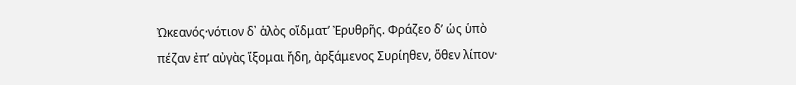Ὠκεανός·νότιον δ᾿ ἁλὸς οἴδματ’ Ἐρυθρῆς. Φράζεο δʼ ὡς ὑπὸ πέζαν ἐπʼ αὐγὰς ἵξομαι ἤδη, ἀρξάμενος Συρίηθεν, ὅθεν λίπον·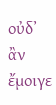οὐδʼ ἂν ἔμοιγε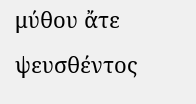μύθου ἄτε ψευσθέντος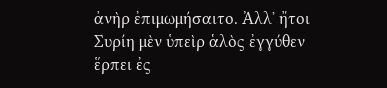ἀνὴρ ἐπιμωμήσαιτο. Ἀλλʼ ἤτοι Συρίη μὲν ὑπεὶρ ἁλὸς ἐγγύθεν ἕρπει ἐς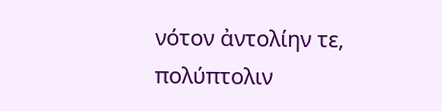νότον ἀντολίην τε, πολύπτολιν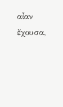αἶαν ἔχουσα,